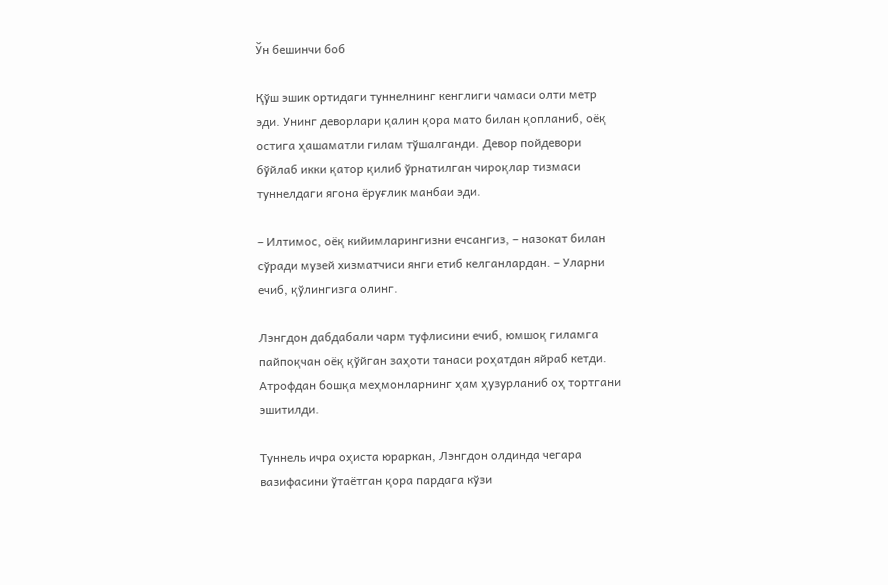Ўн бешинчи боб

Қўш эшик ортидаги туннелнинг кенглиги чамаси олти метр эди. Унинг деворлари қалин қора мато билан қопланиб, оёқ остига ҳашаматли гилам тўшалганди. Девор пойдевори бўйлаб икки қатор қилиб ўрнатилган чироқлар тизмаси туннелдаги ягона ёруғлик манбаи эди.

– Илтимос, оёқ кийимларингизни ечсангиз, – назокат билан сўради музей хизматчиси янги етиб келганлардан. – Уларни ечиб, қўлингизга олинг.

Лэнгдон дабдабали чарм туфлисини ечиб, юмшоқ гиламга пайпоқчан оёқ қўйган заҳоти танаси роҳатдан яйраб кетди. Атрофдан бошқа меҳмонларнинг ҳам ҳузурланиб оҳ тортгани эшитилди.

Туннель ичра оҳиста юраркан, Лэнгдон олдинда чегара вазифасини ўтаётган қора пардага кўзи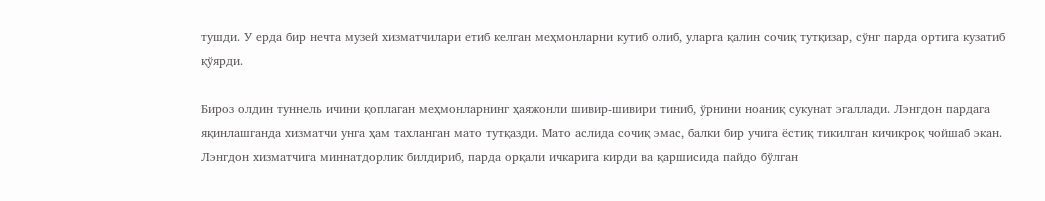тушди. У ерда бир нечта музей хизматчилари етиб келган меҳмонларни кутиб олиб, уларга қалин сочиқ тутқизар, сўнг парда ортига кузатиб қўярди.

Бироз олдин туннель ичини қоплаган меҳмонларнинг ҳаяжонли шивир‐шивири тиниб, ўрнини ноаниқ сукунат эгаллади. Лэнгдон пардага яқинлашганда хизматчи унга ҳам тахланган мато тутқазди. Мато аслида сочиқ эмас, балки бир учига ёстиқ тикилган кичикроқ чойшаб экан. Лэнгдон хизматчига миннатдорлик билдириб, парда орқали ичкарига кирди ва қаршисида пайдо бўлган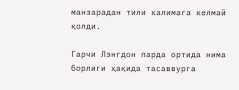манзарадан тили калимага келмай қолди.

Гарчи Лэнгдон парда ортида нима борлиги ҳақида тасаввурга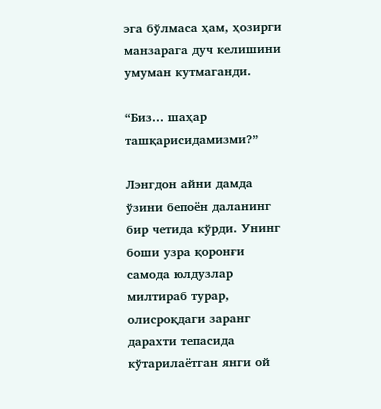эга бўлмаса ҳам, ҳозирги манзарага дуч келишини умуман кутмаганди.

“Биз… шаҳар ташқарисидамизми?”

Лэнгдон айни дамда ўзини бепоён даланинг бир четида кўрди. Унинг боши узра қоронғи самода юлдузлар милтираб турар, олисроқдаги заранг дарахти тепасида кўтарилаётган янги ой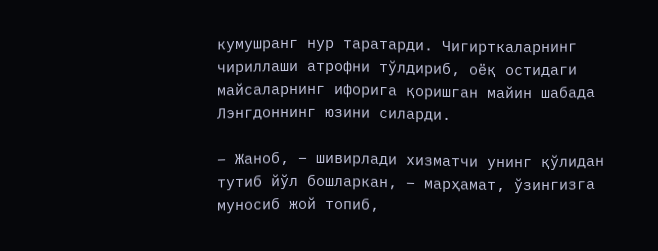кумушранг нур таратарди. Чигирткаларнинг чириллаши атрофни тўлдириб, оёқ остидаги майсаларнинг ифорига қоришган майин шабада Лэнгдоннинг юзини силарди.

– Жаноб, – шивирлади хизматчи унинг қўлидан тутиб йўл бошларкан, – марҳамат, ўзингизга муносиб жой топиб,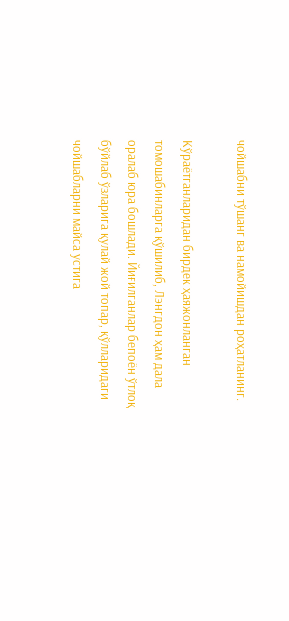чойшабни тўшанг ва намойишдан роҳатланинг.

Кўраётганларидан бирдек ҳаяжонланган томошабинларга қўшилиб, Лэнгдон ҳам дала оралаб юра бошлади. Йиғилганлар бепоён ўтлоқ бўйлаб ўзларига қулай жой топар, қўлларидаги чойшабларни майса устига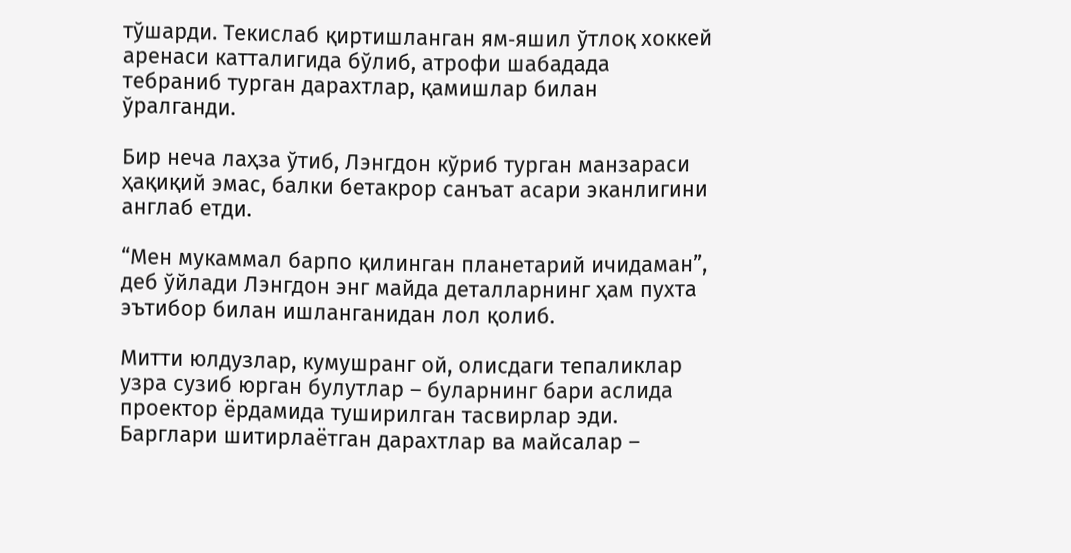тўшарди. Текислаб қиртишланган ям‐яшил ўтлоқ хоккей аренаси катталигида бўлиб, атрофи шабадада тебраниб турган дарахтлар, қамишлар билан ўралганди.

Бир неча лаҳза ўтиб, Лэнгдон кўриб турган манзараси ҳақиқий эмас, балки бетакрор санъат асари эканлигини англаб етди.

“Мен мукаммал барпо қилинган планетарий ичидаман”, деб ўйлади Лэнгдон энг майда деталларнинг ҳам пухта эътибор билан ишланганидан лол қолиб.

Митти юлдузлар, кумушранг ой, олисдаги тепаликлар узра сузиб юрган булутлар – буларнинг бари аслида проектор ёрдамида туширилган тасвирлар эди. Барглари шитирлаётган дарахтлар ва майсалар –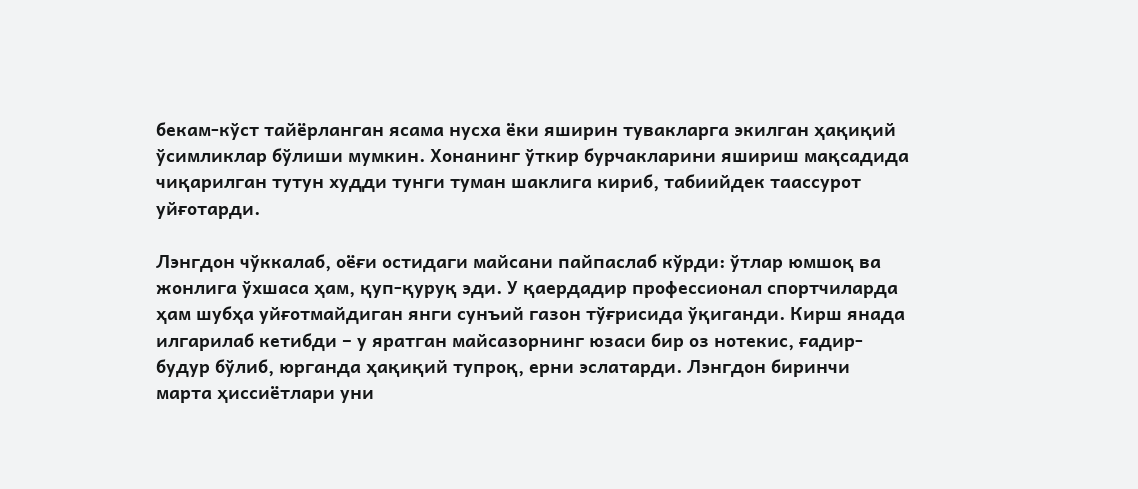бекам‐кўст тайёрланган ясама нусха ёки яширин тувакларга экилган ҳақиқий ўсимликлар бўлиши мумкин. Хонанинг ўткир бурчакларини яшириш мақсадида чиқарилган тутун худди тунги туман шаклига кириб, табиийдек таассурот уйғотарди.

Лэнгдон чўккалаб, оёғи остидаги майсани пайпаслаб кўрди: ўтлар юмшоқ ва жонлига ўхшаса ҳам, қуп‐қуруқ эди. У қаердадир профессионал спортчиларда ҳам шубҳа уйғотмайдиган янги сунъий газон тўғрисида ўқиганди. Кирш янада илгарилаб кетибди – у яратган майсазорнинг юзаси бир оз нотекис, ғадир‐будур бўлиб, юрганда ҳақиқий тупроқ, ерни эслатарди. Лэнгдон биринчи марта ҳиссиётлари уни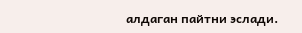алдаган пайтни эслади.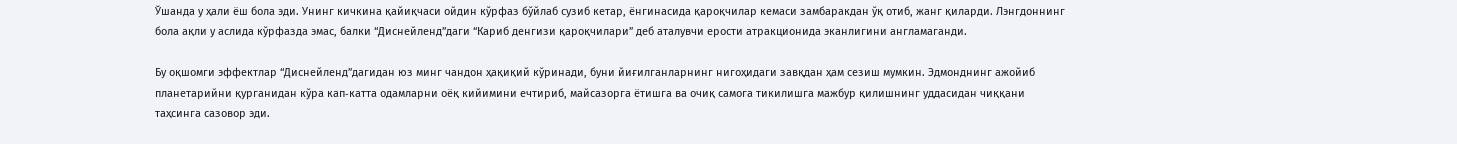Ўшанда у ҳали ёш бола эди. Унинг кичкина қайиқчаси ойдин кўрфаз бўйлаб сузиб кетар, ёнгинасида қароқчилар кемаси замбаракдан ўқ отиб, жанг қиларди. Лэнгдоннинг бола ақли у аслида кўрфазда эмас, балки “Диснейленд”даги “Кариб денгизи қароқчилари” деб аталувчи ерости атракционида эканлигини англамаганди.

Бу оқшомги эффектлар “Диснейленд”дагидан юз минг чандон ҳақиқий кўринади, буни йиғилганларнинг нигоҳидаги завқдан ҳам сезиш мумкин. Эдмонднинг ажойиб планетарийни қурганидан кўра кап‐катта одамларни оёқ кийимини ечтириб, майсазорга ётишга ва очиқ самога тикилишга мажбур қилишнинг уддасидан чиққани таҳсинга сазовор эди.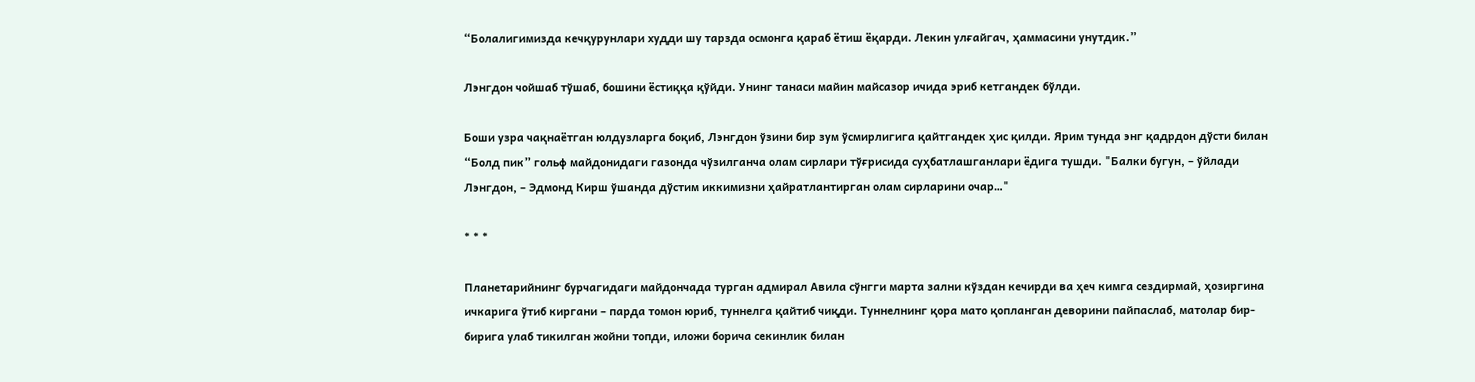“Болалигимизда кечқурунлари худди шу тарзда осмонга қараб ётиш ёқарди. Лекин улғайгач, ҳаммасини унутдик.”

Лэнгдон чойшаб тўшаб, бошини ёстиққа қўйди. Унинг танаси майин майсазор ичида эриб кетгандек бўлди.

Боши узра чақнаётган юлдузларга боқиб, Лэнгдон ўзини бир зум ўсмирлигига қайтгандек ҳис қилди. Ярим тунда энг қадрдон дўсти билан “Болд пик” гольф майдонидаги газонда чўзилганча олам сирлари тўғрисида суҳбатлашганлари ёдига тушди. "Балки бугун, – ўйлади Лэнгдон, – Эдмонд Кирш ўшанда дўстим иккимизни ҳайратлантирган олам сирларини очар…"

* * *

Планетарийнинг бурчагидаги майдончада турган адмирал Авила сўнгги марта зални кўздан кечирди ва ҳеч кимга сездирмай, ҳозиргина ичкарига ўтиб киргани – парда томон юриб, туннелга қайтиб чиқди. Туннелнинг қора мато қопланган деворини пайпаслаб, матолар бир‐бирига улаб тикилган жойни топди, иложи борича секинлик билан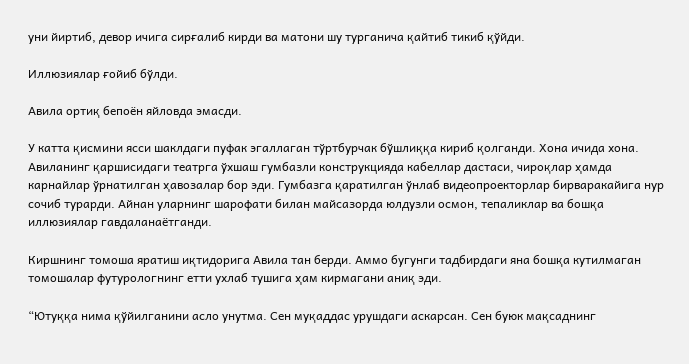уни йиртиб, девор ичига сирғалиб кирди ва матони шу турганича қайтиб тикиб қўйди.

Иллюзиялар ғойиб бўлди.

Авила ортиқ бепоён яйловда эмасди.

У катта қисмини ясси шаклдаги пуфак эгаллаган тўртбурчак бўшлиққа кириб қолганди. Хона ичида хона. Авиланинг қаршисидаги театрга ўхшаш гумбазли конструкцияда кабеллар дастаси, чироқлар ҳамда карнайлар ўрнатилган ҳавозалар бор эди. Гумбазга қаратилган ўнлаб видеопроекторлар бирваракайига нур сочиб турарди. Айнан уларнинг шарофати билан майсазорда юлдузли осмон, тепаликлар ва бошқа иллюзиялар гавдаланаётганди.

Киршнинг томоша яратиш иқтидорига Авила тан берди. Аммо бугунги тадбирдаги яна бошқа кутилмаган томошалар футурологнинг етти ухлаб тушига ҳам кирмагани аниқ эди.

“Ютуққа нима қўйилганини асло унутма. Сен муқаддас урушдаги аскарсан. Сен буюк мақсаднинг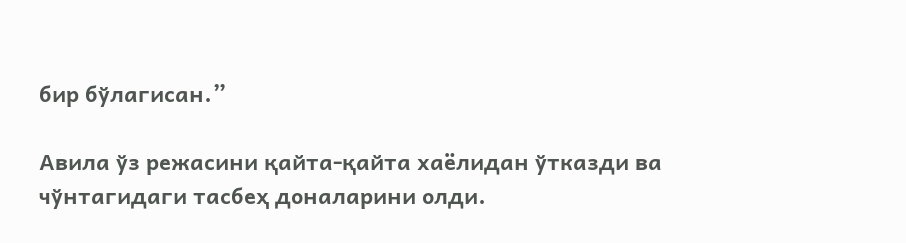бир бўлагисан.”

Авила ўз режасини қайта‐қайта хаёлидан ўтказди ва чўнтагидаги тасбеҳ доналарини олди.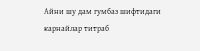Айни шу дам гумбаз шифтидаги карнайлар титраб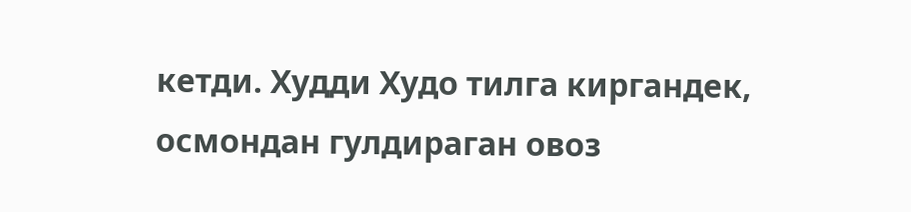кетди. Худди Худо тилга киргандек, осмондан гулдираган овоз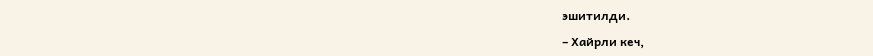эшитилди.

– Хайрли кеч,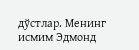дўстлар. Менинг исмим Эдмонд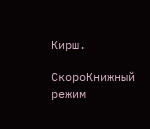Кирш.

СкороКнижный режим